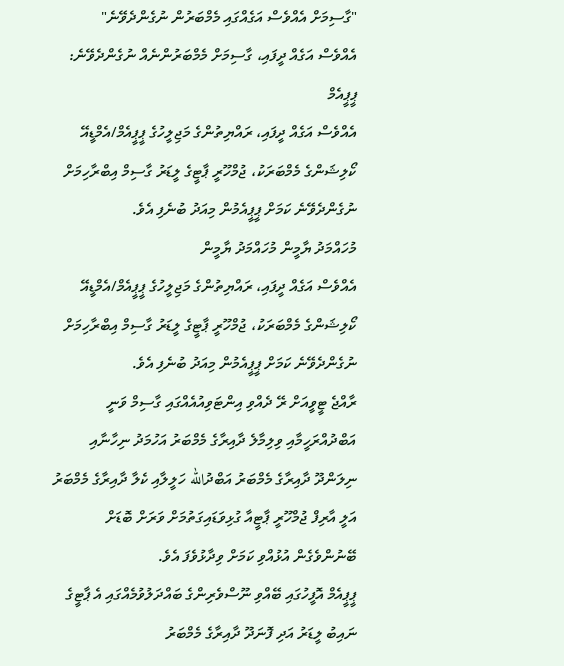"ގާސިމަށް އެއްވެސް އަގެއްގައި މެމްބަރުން ނުގެންދެވޭނެ"
އެއްވެސް އަގެއް ދީފައި، ގާސިމަށް މެމްބަރުންނެއް ނުގެންދެވޭނެ: ޕީޕީއެމް
އެއްވެސް އަގެއް ދީފައި، ރައްޔިތުންގެ މަޖިލީހުގެ ޕީޕީއެމް/އެމްޑީއޭ ކޯލިޝަންގެ މެމްބަރަކު، ޖުމްހޫރީ ޕާޓީގެ ލީޑަރު ގާސިމް އިބްރާހިމަށް ނުގެންދެވޭނެ ކަމަށް ޕީޕީއެމުން މިއަދު ބުނެފި އެވެ.
މުހައްމަދު ޔާމީން މުހައްމަދު ޔާމީން
އެއްވެސް އަގެއް ދީފައި، ރައްޔިތުންގެ މަޖިލީހުގެ ޕީޕީއެމް/އެމްޑީއޭ ކޯލިޝަންގެ މެމްބަރަކު، ޖުމްހޫރީ ޕާޓީގެ ލީޑަރު ގާސިމް އިބްރާހިމަށް ނުގެންދެވޭނެ ކަމަށް ޕީޕީއެމުން މިއަދު ބުނެފި އެވެ.
ރާއްޖެ ޓީވީއަށް ރޭ ދެއްވި އިންޓަވިއުއެއްގައި ގާސިމް ވަނީ އަބްދުއްރަހީމާއި ވިލިމާލެ ދާއިރާގެ މެމްބަރު އަހުމަދު ނިހާނާއި ނިލަންދޫ ދާއިރާގެ މެމްބަރު އަބްދުالله ހަލީލާއި ކެލާ ދާއިރާގެ މެމްބަރު އަލީ އާރިފް ޖުމްހޫރީ ޕާޓީއާ ގުޅިވަޑައިގަތުމަށް ވަރަށް ބޮޑަށް ބޭނުންވެގެން އުޅުއްވި ކަމަށް ވިދާޅުވެފަ އެވެ.
ޕީޕީއެމް އޮފީހުގައި ބޭއްވި ނޫސްވެރިންގެ ބައްދަލުވުމެއްގައި އެ ޕާޓީގެ ނައިބު ލީޑަރު އަދި ފޮނަދޫ ދާއިރާގެ މެމްބަރު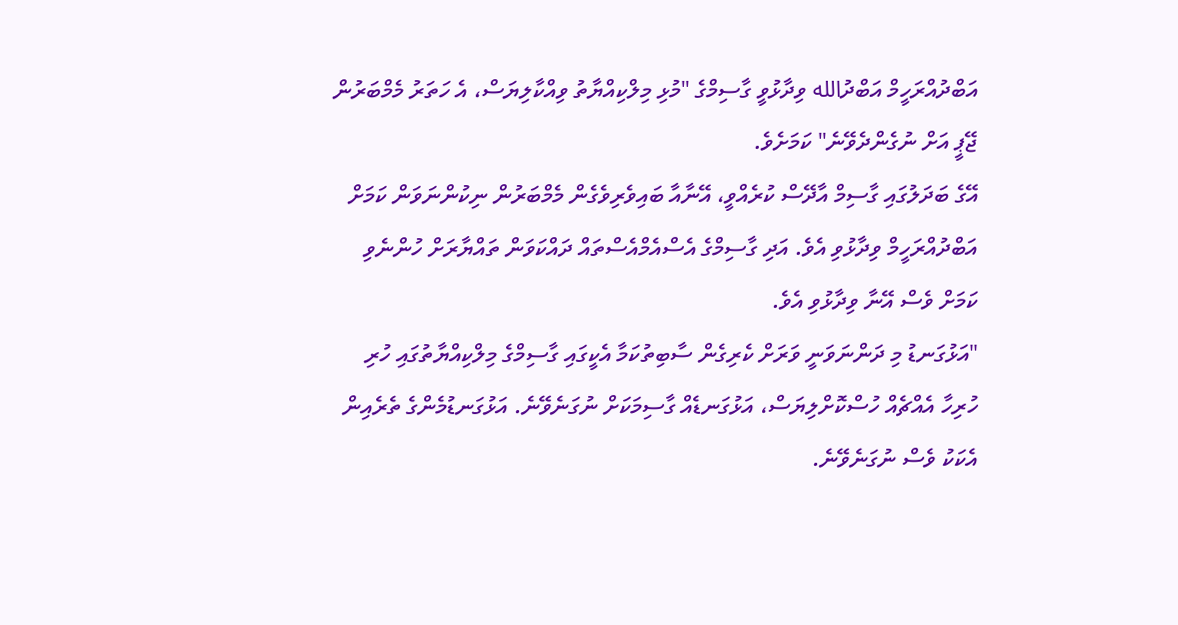އަބްދުއްރަހީމް އަބްދުالله ވިދާޅުވީ ގާސިމްގެ "މުޅި މިލްކިއްޔާތު ވިއްކާލިޔަސް، އެ ހަތަރު މެމްބަރުން ޖޭޕީ އަށް ނުގެންދެވޭނެ" ކަމަށެވެ.
އޭގެ ބަދަލުގައި ގާސިމް އާދޭސް ކުރެއްވީ، އޭނާއާ ބައިވެރިވެގެން މެމްބަރުން ނިކުންނަވަން ކަމަށް އަބްދުއްރަހީމް ވިދާޅުވި އެވެ. އަދި ގާސިމްގެ އެސްއެމްއެސްތައް ދައްކަވަން ތައްޔާރަށް ހުންނެވި ކަމަށް ވެސް އޭނާ ވިދާޅުވި އެވެ.
"އަޅުގަނޑު މި ދަންނަވަނީ ވަރަށް ކެރިގެން ސާބިތުކަމާ އެކީގައި ގާސިމްގެ މިލްކިއްޔާތުގައި ހުރި ހުރިހާ އެއްޗެއް ހުސްކޮށްލިޔަސް، އަޅުގަނޑެއް ގާސިމަކަށް ނުގަނެވޭނެ. އަޅުގަނޑުމެންގެ ތެރެއިން އެކަކު ވެސް ނުގަނެވޭނެ.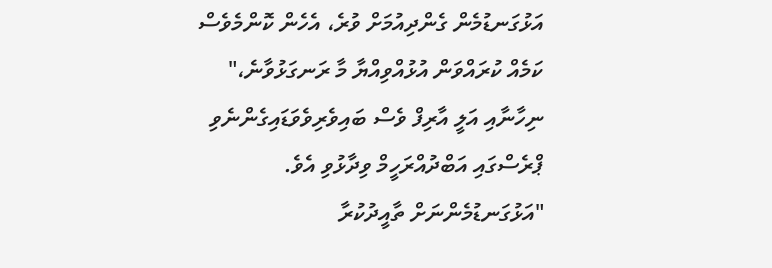އަޅުގަނޑުމެން ގެންދިއުމަށް ވުރެ، އެހެން ކޮންމެވެސް ކަމެއް ކުރައްވަން އުޅުއްވިއްޔާ މާ ރަނގަޅުވާނެ،" ނިހާނާއި އަލީ އާރިފް ވެސް ބައިވެރިވެވަޑައިގެންނެވި ޕްރެސްގައި އަބްދުއްރަހީމް ވިދާޅުވި އެވެ.
"އަޅުގަނޑުމެންނަށް ތާއީދުކުރާ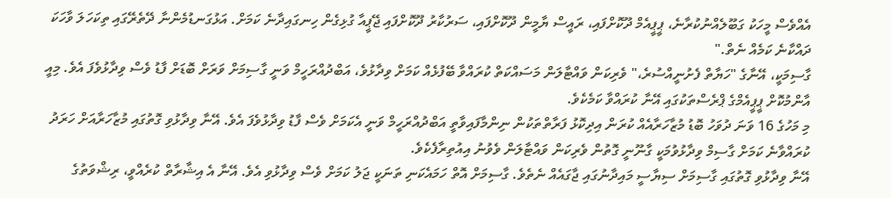އެއްވެސް މީހަކު ގަބޫލެއްނުކުރާނެ، ޕީޕީއެމް ދޫކޮށްފައި، ރައީސް ޔާމީން ދޫކޮށްފައި، ސަރުކާރު ދޫކޮށްފައި ޖޭޕީއާ ގުޅިގެން ހިނގައިދާނެ ކަމަށް. އަޅުގަނޑުމެންނާ ދޭތެރޭގައި ތިކަހަލަ ވާހަކަ ދައްކާނެ ކަމެއް ނެތް."
ގާސިމަކީ، އޭނާގެ "ހަޔާތް ފެށުނީއްސުރެ،" ވެރިކަން ވައްޓާލަން މަސައްކަތް ކުރައްވާ ބޭފުޅެއް ކަމަށް ވިދާޅުވެ، އަބްދުއްރަހީމް ވަނީ ގާސިމަށް ވަރަށް ބޮޑަށް ފާޑު ވެސް ވިދާޅުވެފަ އެވެ. މިއީ އާންމުކޮށް ޕީޕީއެމްގެ ޕްރެސްތަކުގައި އޭނާ ކުރައްވާ ކަމެކެވެ.
މި މަހުގެ 16 ވަނަ ދުވަހު ބޮޑު މުޒާހަރާއެއް ކުރަން އިދިކޮޅު ފަރާތްތަކުން ނިންމާފައިވާތީ އަބްދުއްރަހީމް ވަނީ އެކަމަށް ވެސް ފާޑު ވިދާޅުވެފަ އެވެ. އޭނާ ވިދާޅުވި ގޮތުގައި މުޒާހަރާއަށް ހަރަދު ކުރައްވާނެ ކަމަށް ގާސިމް ވިދާޅުވުމަކީ ގާނޫނީ ގޮތުން ވެރިކަން ވައްޓާލަން ވެވުނު އިއުތިރާފެކެވެ.
އޭނާ ވިދާޅުވި ގޮތުގައި ގާސިމަށް ސިޔާސީ މައިދާނުގައި ޖާގައެއް ނެތެވެ. ގާސިމަށް އޮތް ހަމައެކަނި ތަނަކީ ޖަލު ކަމަށް ވެސް ވިދާޅުވި އެވެ. އޭނާ އެ އިޝާރާތް ކުރެއްވީ، ރިޝްވަތުގެ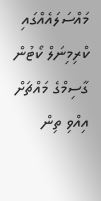މައްސަލައެއްގައި ކްރިމިނަލް ކޯޓުން ގާސިމްގެ މައްޗަށް އިއްވި ތިން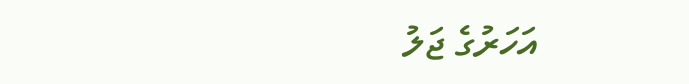އަހަރުގެ ޖަލު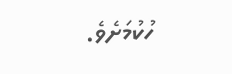ހުކުމަށެވެ.